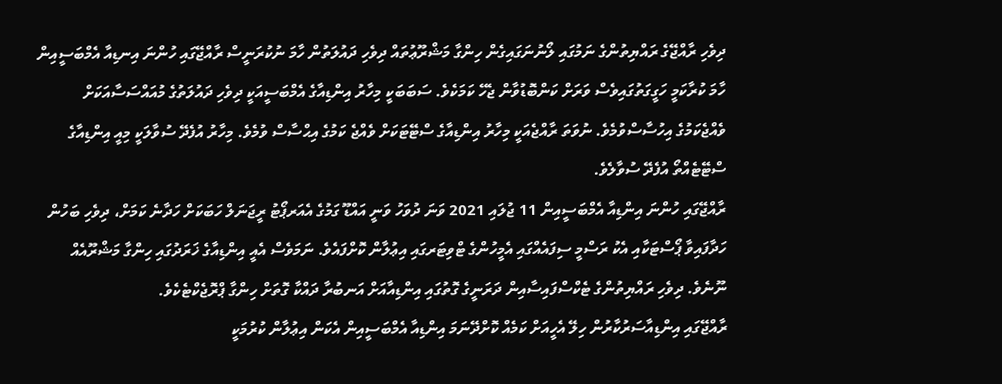ދިވެހި ރާއްޖޭގެ ރައްޔިތުންގެ ނަމުގައި ލޯނުނަގައިގެން ހިންގާ މަޝްރޫޢުތައް ދިވެހި ދައުލަތުން ހާމަ ނުކުރަނީސް ރާއްޖޭގައި ހުންނަ އިނޑިއާ އެމްބަސީއިން ހާމަ ކުރާކަމީ ހަގީގަތުގައިވެސް ވަރަށް ކަންބޮޑުވާން ޖެހޭ ކަމަކެވެ. ސަބަބަކީ މިހާރު އިންޑިއާގެ އެމްބަސީއަކީ ދިވެހި ދައުލަތުގެ މުއައްސަސާއަކަށް ވެއްޖެކަމުގެ އިހުސާސްވުމެވެ. ނުވަތަ ރާއްޖެއަކީ މިހާރު އިންޑިއާގެ ސްޓޭޓަކަށް ވެއްޖެ ކަމުގެ އިޙްސާސް ވުމެވެ. މިހާރު އުފެދޭ ސުވާލަކީ މިއީ އިންޑިއާގެ ސްޓޭޓެއްތޯ އުފެދޭ ސުވާލެވެ.
ރާއްޖޭގައި ހުންނަ އިންޑިއާ އެމްބަސީއިން 11 ޖުލައި 2021 ވަނަ ދުވަހު ވަނީ އައްޑޫ ގަމުގެ އެއަރޕޯޓު ރީޖަނަލް ހަބަކަށް ހަދާނެ ކަމަށް، ދިވެހި ބަހުން ހަދާފައިވާ ޕޯސްޓަކާއި އެކު ރަސްމީ ސިފައެއްގައި އެމީހުންގެ ޓްވިޓަރގައި އިޢުލާން ކޮށްފައެވެ. ނަމަވެސް އެއީ އިންޑިއާގެ ޚަރަދުގައި ހިންގާ މަޝްރޫއެއް ނޫނެވެ. ދިވެހި ރައްޔިތުންގެ ޓެކްސްފައިސާއިން ދަރަނީގެ ގޮތުގައި އިންޑިއާއަށް އަނބުރާ ދައްކާ ގޮތަށް ހިންގާ ޕްރޮޖެކްޓެކެވެ.
ރާއްޖޭގައި އިންޑިއާސަރުކާރުން ހިލޭ އެހީއަށް ކަމެއް ކޮށްދޭނަމަ އިންޑިއާ އެމްބަސީއިން އެކަން އިޢުލާން ކުރުމަކީ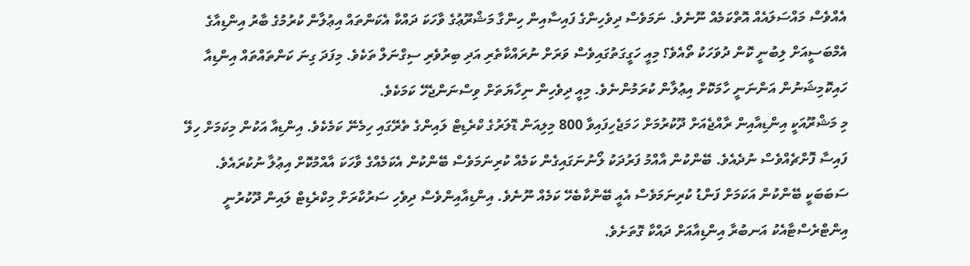އެއްވެސް މައްސަލައެއް އޮތްކަމެއް ނޫނެވެ. ނަމަވެސް ދިވެހިންގެ ފައިސާއިން ހިންގާ މަޝްރޫޢުގެ ވާހަކަ ދައްކާ އެކަންތައް އިޢުލާން ކުރުމުގެ ބާރު އިންޑިއާގެ އެމްބަސީއަށް ލިބުނީ ކޮން ދުވަހަކު ތޯއެވެ؟ މިއީ ހަގީގަތުގައިވެސް ވަރަށް ނުރައްކާތެރި އަދި ބިރުވެރި ސިގްނަލް ތަކެވެ. މިފަދަ ގިނަ ކަންތައްތައް އިންޑިއާ ހައިކޮމިޝަނުން އަންނަނީ ހާމަކޮށް އިޢުލާން ކުރަމުންނެވެ. މިއީ ދިވެހިން ނިހާޔަތަށް ވިސްނަންޖެހޭ ކަމަކެވެ.
މި މަޝްރޫއަކީ އިންޑިއާއިން ރާއްޖެއަށް ދޫކުރުމަށް ހަމަޖެހިފައިވާ 800 މިލިއަން ޑޮލަރުގެ ކްރެޑިޓް ލައިންގެ ތެރޭގައި ހިމެނޭ ކަމެކެވެ. އިންޑިއާ އަކުން މިކަމަށް ހިލޭ ފައިސާ ފޮށްޗެއްވެސް ނުދެއެވެ. ބޭންކުން އާއްމު ފަރުދަކު ލޯނުނަގައިގެން ކަމެއް ކުރިނަމަވެސް ބޭންކުން އެކަމެއްގެ ވާހަކަ އާއްމުކޮށް އިޢުލާ ނުކުރައެވެ. ސަބަބަކީ ބޭންކުން އަކަމަށް ފަންޑު ކުރިނަމަވެސް އެއީ ބޭންކާބެހޭ ކަމެއް ނޫނެވެ. އިންޑިއާއިންވެސް ދިވެހި ސަރުކާރަށް މިކްރެޑިޓް ލައިން ދޫކުރުނީ އިންޓްރެސްޓާއެކު އަނބުރާ އިންޑިއާއަށް ދައްކާ ގޮތަށެވެ.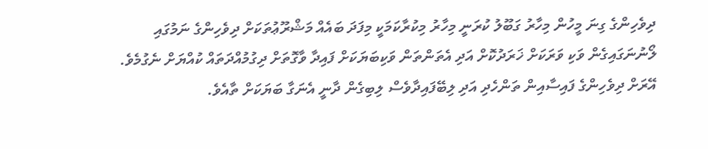ދިވެހިންގެ ގިނަ މީހުން މިހާރު ގަބޫލު ކުރަނީ މިހާރު މިކުރާކަމަކީ މިފަދަ ބައެއް މަޝްރޫޢުތަކަށް ދިވެހިންގެ ނަމުގައި ލޯނުނަގައިގެން ވަކި ވަރަކަށް ޚަރަދުކޮށް އަދި އެތަންތަން ވަކިބަޔަކަށް ފައިދާ ވާގޮތަށް ދިގުމުއްދަތައް ކުއްޔަށް ނެގުމެވެ. އޭރަށް ދިވެހިންގެ ފައިސާއިން ތަންހެދި އަދި ލިބޭފައިދާވެސް ލިބިގެން ދާނީ އެނަގާ ބަޔަކަށް ތާއެވެ.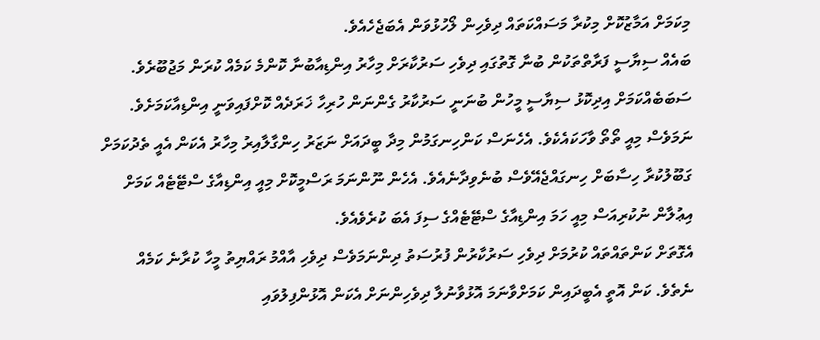މިކަމަށް އަމާޒުކޮށް މިކުރާ މަސައްކަތައް ދިވެހިން ލޯހުޅުވަން އެބަޖެހެއެވެ.
ބައެއް ސިޔާސީ ފަރާތްތަކުން ބުނާ ގޮތުގައި ދިވެހި ސަރުކާރަށް މިހާރު އިންޑިއާބުނާ ކޮންމެ ކަމެއް ކުރަން މަޖުބޫރެވެ. ސަބަބެއްކަމަށް އިދިކޮޅު ސިޔާސީ މީހުން ބުނަނީ ސަރުކާރު ގެންނަން ހުރިހާ ޚަރަދެއް ކޮށްފައިވަނީ އިންޑިއާކަމަށެވެ. ނަމަވެސް މިއީ ތޯތޯ ވާހަކައެކެވެ. އެހެނަސް ކަންހިނގަމުން މިދާ ބީދައަށް ނަޒަރު ހިންގާލާއިރު މިހާރު އެކަން އެއީ ތެދުކަމަށް ގަބޫލުކުރާ ހިސާބަށް ހިނގައްޖެއޭވެސް ބުނެވިދާނެއެވެ. އެހެން ނޫންނަމަ ރަސްމީކޮށް މިއީ އިންޑިއާގެ ސްޓޭޓެއް ކަމަށް އިޢުލާން ނުކުރިއަސް މިއީ ހަމަ އިންޑިއާގެ ސްޓޭޓެއްގެ ސިފަ އެބަ ކުރެވެއެވެ.
އެގޮތަށް ކަންތައްތައް ކުރުމަށް ދިވެހި ސަރުކާރުން ފުރުސަތު ދިންނަމަވެސް ދިވެހި އާއްމު ރައްޔިތު މީހާ ކުރާނެ ކަމެއް ނެތެވެ. ކަން އޮތީ އެބީދައިން ކަމަށްވާނަމަ އޮޅުވާނުލާ ދިވެހިންނަށް އެކަން އޮޅުންފިލުވައި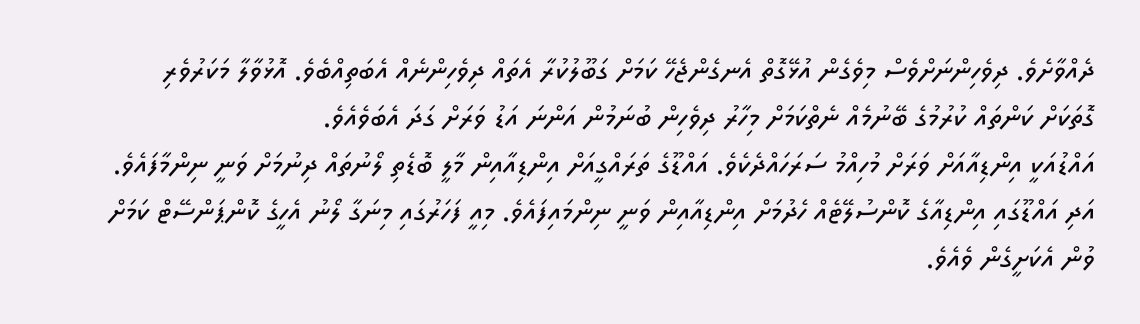ދެއްވާށެވެ. ދިވެހިންނަށްވެސް މިވެގެން އުޅޭގޮތް އެނގެންޖެހޭ ކަމަށް ގަބޫލުކުރާ އެތައް ދިވެހިންނެއް އެބަތިއްބެވެ. އޮޅުވާލާ މަކަރުވެރި ގޮތަކަށް ކަންތައް ކުރުމުގެ ބޭނުމެއް ނެތްކަމަށް މިހާރު ދިވެހިން ބުނަމުން އަންނަ އަޑު ވަރަށް ގަދަ އެބަވެއެވެ.
އައްޑުއަކީ އިންޑިއާއަށް ވަރަށް މުހިއްމު ސަރަހައްދެކެވެ. އައްޑޫގެ ތަރައްގީއަށް އިންޑިއާއިން މާލީ ބޮޑެތި ލޯނުތައް ދިނުމަށް ވަނީ ނިންމާފައެވެ. އަދި އައްޑޫގައި އިންޑިއާގެ ކޮންސުލޭޓެއް ހެދުމަށް އިންޑިއާއިން ވަނީ ނިންމައިފައެވެ. މިއީ ފަހަރުގައި މިނަގާ ލޯނު އެހީގެ ކޮންޕަންސޭޓް ކަމަށް ވުން އެކަށީގެން ވެއެވެ.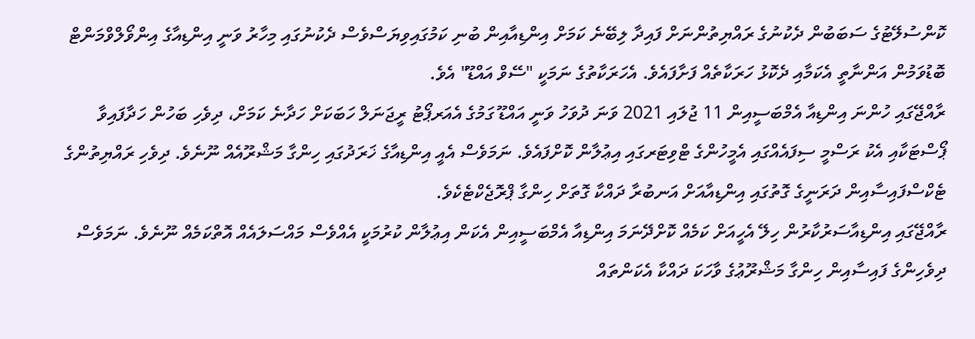ކޮންސުލޭޓުގެ ސަބަބުން ދެކުނުގެ ރައްޔިތުންނަށް ފައިދާ ލިބޭނެ ކަމަށް އިންޑިއާއިން ބުނި ކަމުގައިވިޔަސްވެސް ދެކުނުގައި މިހާރު ވަނީ އިންޑިއާގެ އިންވޯލްވްމަންޓް ބޮޑުވަމުން އަންނާތީ އެކަމާއި ދެކޮޅު ހަރަކާތެއް ފަށާފައެވެ. އެހަރަކާތުގެ ނަމަކީ "ސޭވް އައްޑޫ" އެވެ.
ރާއްޖޭގައި ހުންނަ އިންޑިއާ އެމްބަސީއިން 11 ޖުލައި 2021 ވަނަ ދުވަހު ވަނީ އައްޑޫ ގަމުގެ އެއަރޕޯޓު ރީޖަނަލް ހަބަކަށް ހަދާނެ ކަމަށް، ދިވެހި ބަހުން ހަދާފައިވާ ޕޯސްޓަކާއި އެކު ރަސްމީ ސިފައެއްގައި އެމީހުންގެ ޓްވިޓަރގައި އިޢުލާން ކޮށްފައެވެ. ނަމަވެސް އެއީ އިންޑިއާގެ ޚަރަދުގައި ހިންގާ މަޝްރޫއެއް ނޫނެވެ. ދިވެހި ރައްޔިތުންގެ ޓެކްސްފައިސާއިން ދަރަނީގެ ގޮތުގައި އިންޑިއާއަށް އަނބުރާ ދައްކާ ގޮތަށް ހިންގާ ޕްރޮޖެކްޓެކެވެ.
ރާއްޖޭގައި އިންޑިއާސަރުކާރުން ހިލޭ އެހީއަށް ކަމެއް ކޮށްދޭނަމަ އިންޑިއާ އެމްބަސީއިން އެކަން އިޢުލާން ކުރުމަކީ އެއްވެސް މައްސަލައެއް އޮތްކަމެއް ނޫނެވެ. ނަމަވެސް ދިވެހިންގެ ފައިސާއިން ހިންގާ މަޝްރޫޢުގެ ވާހަކަ ދައްކާ އެކަންތައް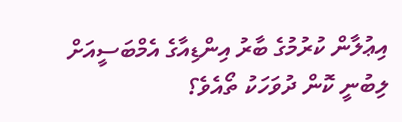އިޢުލާން ކުރުމުގެ ބާރު އިންޑިއާގެ އެމްބަސީއަށް ލިބުނީ ކޮން ދުވަހަކު ތޯއެވެ؟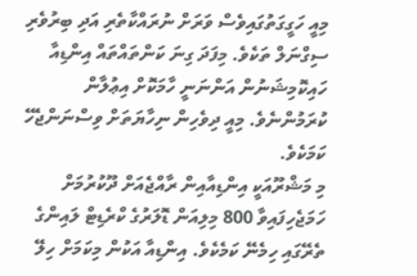މިއީ ހަގީގަތުގައިވެސް ވަރަށް ނުރައްކާތެރި އަދި ބިރުވެރި ސިގްނަލް ތަކެވެ. މިފަދަ ގިނަ ކަންތައްތައް އިންޑިއާ ހައިކޮމިޝަނުން އަންނަނީ ހާމަކޮށް އިޢުލާން ކުރަމުންނެވެ. މިއީ ދިވެހިން ނިހާޔަތަށް ވިސްނަންޖެހޭ ކަމަކެވެ.
މި މަޝްރޫއަކީ އިންޑިއާއިން ރާއްޖެއަށް ދޫކުރުމަށް ހަމަޖެހިފައިވާ 800 މިލިއަން ޑޮލަރުގެ ކްރެޑިޓް ލައިންގެ ތެރޭގައި ހިމެނޭ ކަމެކެވެ. އިންޑިއާ އަކުން މިކަމަށް ހިލޭ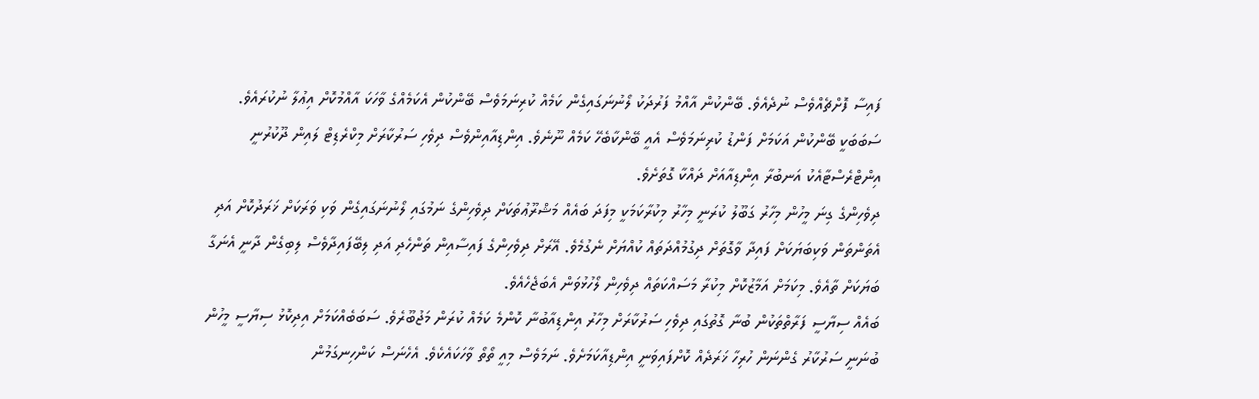ފައިސާ ފޮށްޗެއްވެސް ނުދެއެވެ. ބޭންކުން އާއްމު ފަރުދަކު ލޯނުނަގައިގެން ކަމެއް ކުރިނަމަވެސް ބޭންކުން އެކަމެއްގެ ވާހަކަ އާއްމުކޮށް އިޢުލާ ނުކުރައެވެ. ސަބަބަކީ ބޭންކުން އަކަމަށް ފަންޑު ކުރިނަމަވެސް އެއީ ބޭންކާބެހޭ ކަމެއް ނޫނެވެ. އިންޑިއާއިންވެސް ދިވެހި ސަރުކާރަށް މިކްރެޑިޓް ލައިން ދޫކުރުނީ އިންޓްރެސްޓާއެކު އަނބުރާ އިންޑިއާއަށް ދައްކާ ގޮތަށެވެ.
ދިވެހިންގެ ގިނަ މީހުން މިހާރު ގަބޫލު ކުރަނީ މިހާރު މިކުރާކަމަކީ މިފަދަ ބައެއް މަޝްރޫޢުތަކަށް ދިވެހިންގެ ނަމުގައި ލޯނުނަގައިގެން ވަކި ވަރަކަށް ޚަރަދުކޮށް އަދި އެތަންތަން ވަކިބަޔަކަށް ފައިދާ ވާގޮތަށް ދިގުމުއްދަތައް ކުއްޔަށް ނެގުމެވެ. އޭރަށް ދިވެހިންގެ ފައިސާއިން ތަންހެދި އަދި ލިބޭފައިދާވެސް ލިބިގެން ދާނީ އެނަގާ ބަޔަކަށް ތާއެވެ. މިކަމަށް އަމާޒުކޮށް މިކުރާ މަސައްކަތައް ދިވެހިން ލޯހުޅުވަން އެބަޖެހެއެވެ.
ބައެއް ސިޔާސީ ފަރާތްތަކުން ބުނާ ގޮތުގައި ދިވެހި ސަރުކާރަށް މިހާރު އިންޑިއާބުނާ ކޮންމެ ކަމެއް ކުރަން މަޖުބޫރެވެ. ސަބަބެއްކަމަށް އިދިކޮޅު ސިޔާސީ މީހުން ބުނަނީ ސަރުކާރު ގެންނަން ހުރިހާ ޚަރަދެއް ކޮށްފައިވަނީ އިންޑިއާކަމަށެވެ. ނަމަވެސް މިއީ ތޯތޯ ވާހަކައެކެވެ. އެހެނަސް ކަންހިނގަމުން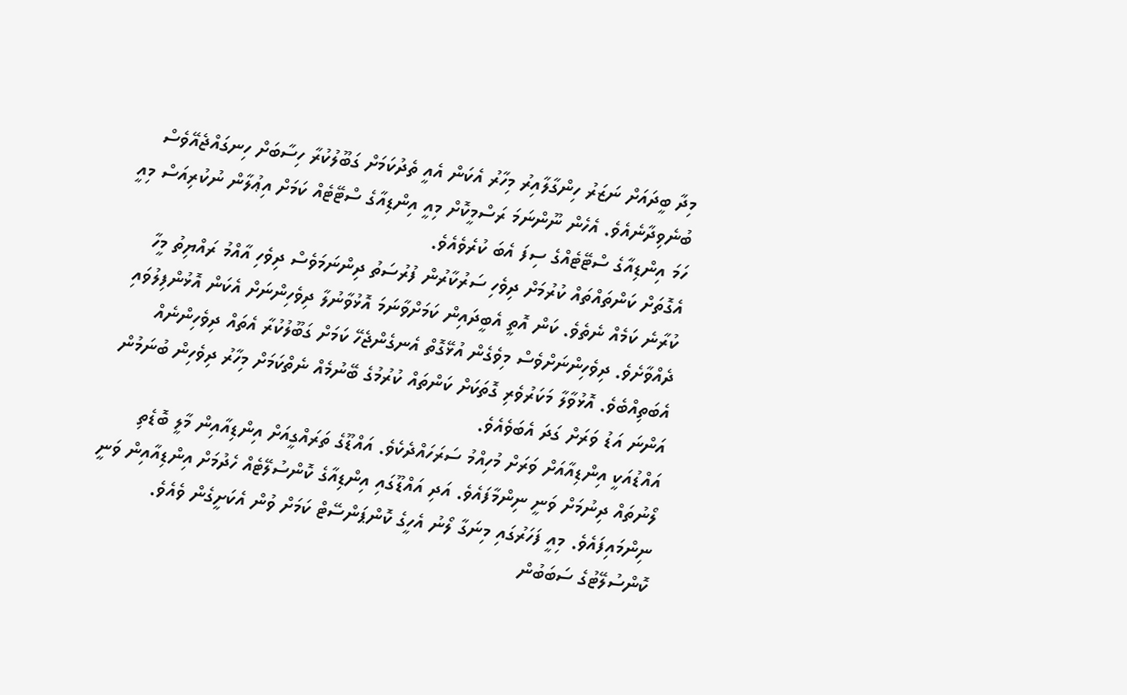މިދާ ބީދައަށް ނަޒަރު ހިންގާލާއިރު މިހާރު އެކަން އެއީ ތެދުކަމަށް ގަބޫލުކުރާ ހިސާބަށް ހިނގައްޖެއޭވެސް ބުނެވިދާނެއެވެ. އެހެން ނޫންނަމަ ރަސްމީކޮށް މިއީ އިންޑިއާގެ ސްޓޭޓެއް ކަމަށް އިޢުލާން ނުކުރިއަސް މިއީ ހަމަ އިންޑިއާގެ ސްޓޭޓެއްގެ ސިފަ އެބަ ކުރެވެއެވެ.
އެގޮތަށް ކަންތައްތައް ކުރުމަށް ދިވެހި ސަރުކާރުން ފުރުސަތު ދިންނަމަވެސް ދިވެހި އާއްމު ރައްޔިތު މީހާ ކުރާނެ ކަމެއް ނެތެވެ. ކަން އޮތީ އެބީދައިން ކަމަށްވާނަމަ އޮޅުވާނުލާ ދިވެހިންނަށް އެކަން އޮޅުންފިލުވައި ދެއްވާށެވެ. ދިވެހިންނަށްވެސް މިވެގެން އުޅޭގޮތް އެނގެންޖެހޭ ކަމަށް ގަބޫލުކުރާ އެތައް ދިވެހިންނެއް އެބަތިއްބެވެ. އޮޅުވާލާ މަކަރުވެރި ގޮތަކަށް ކަންތައް ކުރުމުގެ ބޭނުމެއް ނެތްކަމަށް މިހާރު ދިވެހިން ބުނަމުން އަންނަ އަޑު ވަރަށް ގަދަ އެބަވެއެވެ.
އައްޑުއަކީ އިންޑިއާއަށް ވަރަށް މުހިއްމު ސަރަހައްދެކެވެ. އައްޑޫގެ ތަރައްގީއަށް އިންޑިއާއިން މާލީ ބޮޑެތި ލޯނުތައް ދިނުމަށް ވަނީ ނިންމާފައެވެ. އަދި އައްޑޫގައި އިންޑިއާގެ ކޮންސުލޭޓެއް ހެދުމަށް އިންޑިއާއިން ވަނީ ނިންމައިފައެވެ. މިއީ ފަހަރުގައި މިނަގާ ލޯނު އެހީގެ ކޮންޕަންސޭޓް ކަމަށް ވުން އެކަށީގެން ވެއެވެ. ކޮންސުލޭޓުގެ ސަބަބުން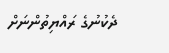ދެކުނުގެ ރައްޔިތުންނަށް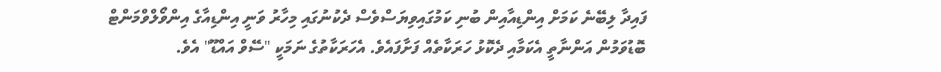ފައިދާ ލިބޭނެ ކަމަށް އިންޑިއާއިން ބުނި ކަމުގައިވިޔަސްވެސް ދެކުނުގައި މިހާރު ވަނީ އިންޑިއާގެ އިންވޯލްވްމަންޓް ބޮޑުވަމުން އަންނާތީ އެކަމާއި ދެކޮޅު ހަރަކާތެއް ފަށާފައެވެ. އެހަރަކާތުގެ ނަމަކީ "ސޭވް އައްޑޫ" އެވެ.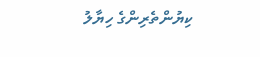ކިޔުންތެރިންގެ ހިޔާލު